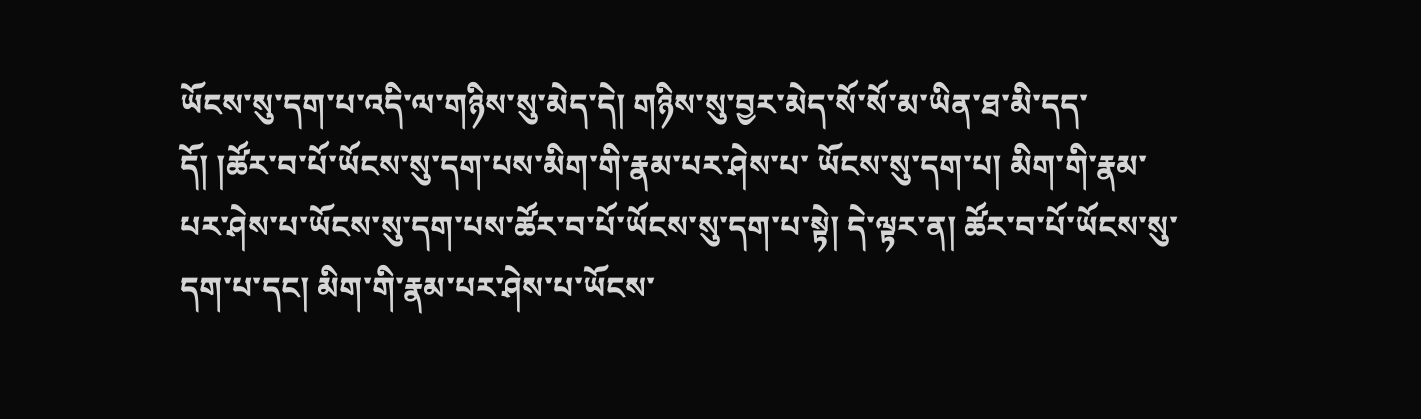ཡོངས་སུ་དག་པ་འདི་ལ་གཉིས་སུ་མེད་དེ། གཉིས་སུ་བྱར་མེད་སོ་སོ་མ་ཡིན་ཐ་མི་དད་དོ། །ཚོར་བ་པོ་ཡོངས་སུ་དག་པས་མིག་གི་རྣམ་པར་ཤེས་པ་ ཡོངས་སུ་དག་པ། མིག་གི་རྣམ་པར་ཤེས་པ་ཡོངས་སུ་དག་པས་ཚོར་བ་པོ་ཡོངས་སུ་དག་པ་སྟེ། དེ་ལྟར་ན། ཚོར་བ་པོ་ཡོངས་སུ་དག་པ་དང། མིག་གི་རྣམ་པར་ཤེས་པ་ཡོངས་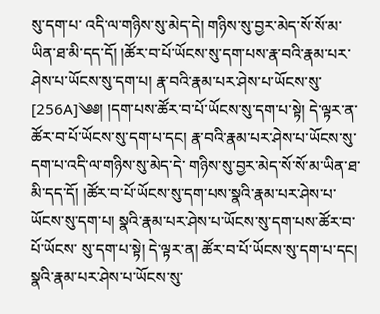སུ་དག་པ་ འདི་ལ་གཉིས་སུ་མེད་དེ། གཉིས་སུ་བྱར་མེད་སོ་སོ་མ་ཡིན་ཐ་མི་དད་དོ། །ཚོར་བ་པོ་ཡོངས་སུ་དག་པས་རྣ་བའི་རྣམ་པར་ཤེས་པ་ཡོངས་སུ་དག་པ། རྣ་བའི་རྣམ་པར་ཤེས་པ་ཡོངས་སུ་ [256A]༄༅། །དག་པས་ཚོར་བ་པོ་ཡོངས་སུ་དག་པ་སྟེ། དེ་ལྟར་ན་ཚོར་བ་པོ་ཡོངས་སུ་དག་པ་དང། རྣ་བའི་རྣམ་པར་ཤེས་པ་ཡོངས་སུ་དག་པ་འདི་ལ་གཉིས་སུ་མེད་དེ་ གཉིས་སུ་བྱར་མེད་སོ་སོ་མ་ཡིན་ཐ་མི་དད་དོ། །ཚོར་བ་པོ་ཡོངས་སུ་དག་པས་སྣའི་རྣམ་པར་ཤེས་པ་ཡོངས་སུ་དག་པ། སྣའི་རྣམ་པར་ཤེས་པ་ཡོངས་སུ་དག་པས་ཚོར་བ་པོ་ཡོངས་ སུ་དག་པ་སྟེ། དེ་ལྟར་ན། ཚོར་བ་པོ་ཡོངས་སུ་དག་པ་དང། སྣའི་རྣམ་པར་ཤེས་པ་ཡོངས་སུ་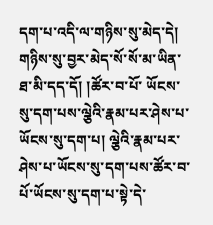དག་པ་འདི་ལ་གཉིས་སུ་མེད་དེ། གཉིས་སུ་བྱར་མེད་སོ་སོ་མ་ཡིན་ཐ་མི་དད་དོ། །ཚོར་བ་པོ་ ཡོངས་སུ་དག་པས་ལྕེའི་རྣམ་པར་ཤེས་པ་ཡོངས་སུ་དག་པ། ལྕེའི་རྣམ་པར་ཤེས་པ་ཡོངས་སུ་དག་པས་ཚོར་བ་པོ་ཡོངས་སུ་དག་པ་སྟེ་དེ་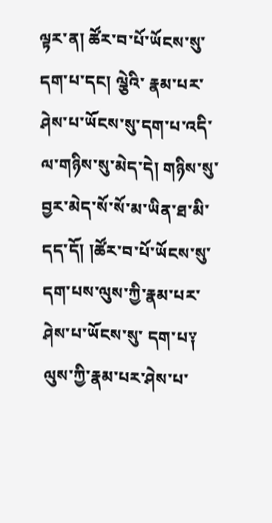ལྟར་ན། ཚོར་བ་པོ་ཡོངས་སུ་དག་པ་དང། ལྕེའི་ རྣམ་པར་ཤེས་པ་ཡོངས་སུ་དག་པ་འདི་ལ་གཉིས་སུ་མེད་དེ། གཉིས་སུ་བྱར་མེད་སོ་སོ་མ་ཡིན་ཐ་མི་དད་དོ། །ཚོར་བ་པོ་ཡོངས་སུ་དག་པས་ལུས་ཀྱི་རྣམ་པར་ཤེས་པ་ཡོངས་སུ་ དག་པ༑ ལུས་ཀྱི་རྣམ་པར་ཤེས་པ་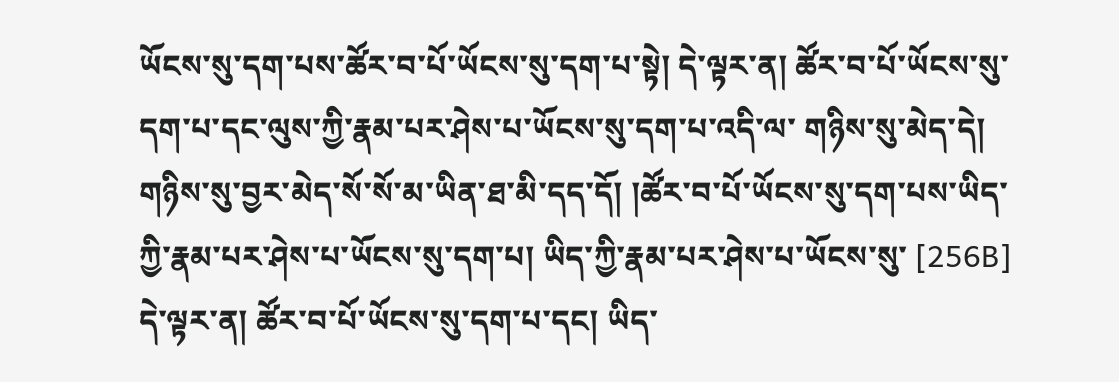ཡོངས་སུ་དག་པས་ཚོར་བ་པོ་ཡོངས་སུ་དག་པ་སྟེ། དེ་ལྟར་ན། ཚོར་བ་པོ་ཡོངས་སུ་དག་པ་དང་ལུས་ཀྱི་རྣམ་པར་ཤེས་པ་ཡོངས་སུ་དག་པ་འདི་ལ་ གཉིས་སུ་མེད་དེ། གཉིས་སུ་བྱར་མེད་སོ་སོ་མ་ཡིན་ཐ་མི་དད་དོ། །ཚོར་བ་པོ་ཡོངས་སུ་དག་པས་ཡིད་ཀྱི་རྣམ་པར་ཤེས་པ་ཡོངས་སུ་དག་པ། ཡིད་ཀྱི་རྣམ་པར་ཤེས་པ་ཡོངས་སུ་ [256B] དེ་ལྟར་ན། ཚོར་བ་པོ་ཡོངས་སུ་དག་པ་དང། ཡིད་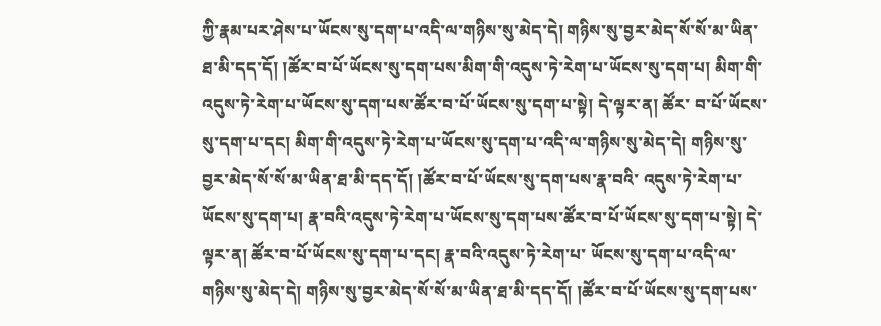ཀྱི་རྣམ་པར་ཤེས་པ་ཡོངས་སུ་དག་པ་འདི་ལ་གཉིས་སུ་མེད་དེ། གཉིས་སུ་བྱར་མེད་སོ་སོ་མ་ཡིན་ ཐ་མི་དད་དོ། །ཚོར་བ་པོ་ཡོངས་སུ་དག་པས་མིག་གི་འདུས་ཏེ་རེག་པ་ཡོངས་སུ་དག་པ། མིག་གི་འདུས་ཏེ་རེག་པ་ཡོངས་སུ་དག་པས་ཚོར་བ་པོ་ཡོངས་སུ་དག་པ་སྟེ། དེ་ལྟར་ན། ཚོར་ བ་པོ་ཡོངས་སུ་དག་པ་དང། མིག་གི་འདུས་ཏེ་རེག་པ་ཡོངས་སུ་དག་པ་འདི་ལ་གཉིས་སུ་མེད་དེ། གཉིས་སུ་བྱར་མེད་སོ་སོ་མ་ཡིན་ཐ་མི་དད་དོ། །ཚོར་བ་པོ་ཡོངས་སུ་དག་པས་རྣ་བའི་ འདུས་ཏེ་རེག་པ་ཡོངས་སུ་དག་པ། རྣ་བའི་འདུས་ཏེ་རེག་པ་ཡོངས་སུ་དག་པས་ཚོར་བ་པོ་ཡོངས་སུ་དག་པ་སྟེ། དེ་ལྟར་ན། ཚོར་བ་པོ་ཡོངས་སུ་དག་པ་དང། རྣ་བའི་འདུས་ཏེ་རེག་པ་ ཡོངས་སུ་དག་པ་འདི་ལ་གཉིས་སུ་མེད་དེ། གཉིས་སུ་བྱར་མེད་སོ་སོ་མ་ཡིན་ཐ་མི་དད་དོ། །ཚོར་བ་པོ་ཡོངས་སུ་དག་པས་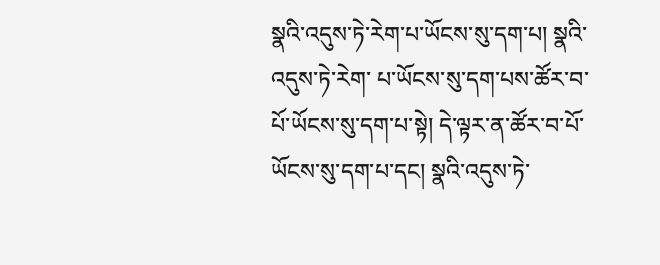སྣའི་འདུས་ཏེ་རེག་པ་ཡོངས་སུ་དག་པ། སྣའི་འདུས་ཏེ་རེག་ པ་ཡོངས་སུ་དག་པས་ཚོར་བ་པོ་ཡོངས་སུ་དག་པ་སྟེ། དེ་ལྟར་ན་ཚོར་བ་པོ་ཡོངས་སུ་དག་པ་དང། སྣའི་འདུས་ཏེ་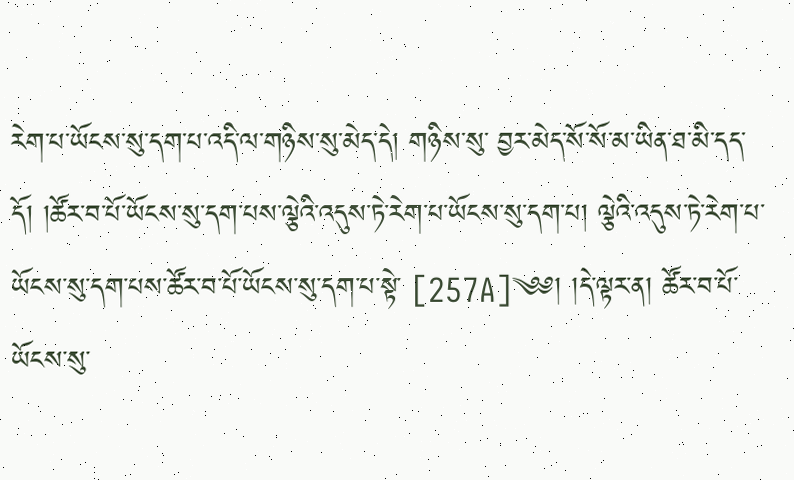རེག་པ་ཡོངས་སུ་དག་པ་འདི་ལ་གཉིས་སུ་མེད་དེ། གཉིས་སུ་ བྱར་མེད་སོ་སོ་མ་ཡིན་ཐ་མི་དད་དོ། །ཚོར་བ་པོ་ཡོངས་སུ་དག་པས་ལྕེའི་འདུས་ཏེ་རེག་པ་ཡོངས་སུ་དག་པ། ལྕེའི་འདུས་ཏེ་རེག་པ་ཡོངས་སུ་དག་པས་ཚོར་བ་པོ་ཡོངས་སུ་དག་པ་སྟེ་ [257A]༄༅། །དེ་ལྟར་ན། ཚོར་བ་པོ་ཡོངས་སུ་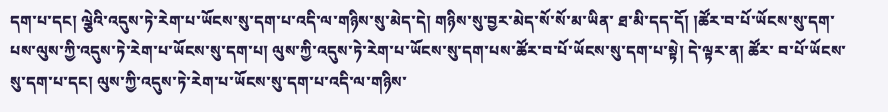དག་པ་དང། ལྕེའི་འདུས་ཏེ་རེག་པ་ཡོངས་སུ་དག་པ་འདི་ལ་གཉིས་སུ་མེད་དེ། གཉིས་སུ་བྱར་མེད་སོ་སོ་མ་ཡིན་ ཐ་མི་དད་དོ། །ཚོར་བ་པོ་ཡོངས་སུ་དག་པས་ལུས་ཀྱི་འདུས་ཏེ་རེག་པ་ཡོངས་སུ་དག་པ། ལུས་ཀྱི་འདུས་ཏེ་རེག་པ་ཡོངས་སུ་དག་པས་ཚོར་བ་པོ་ཡོངས་སུ་དག་པ་སྟེ། དེ་ལྟར་ན། ཚོར་ བ་པོ་ཡོངས་སུ་དག་པ་དང། ལུས་ཀྱི་འདུས་ཏེ་རེག་པ་ཡོངས་སུ་དག་པ་འདི་ལ་གཉིས་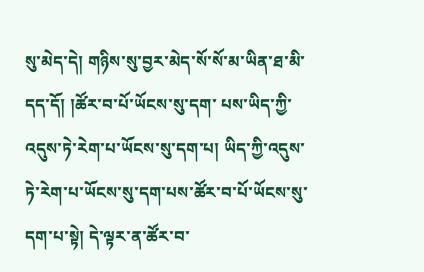སུ་མེད་དེ། གཉིས་སུ་བྱར་མེད་སོ་སོ་མ་ཡིན་ཐ་མི་དད་དོ། །ཚོར་བ་པོ་ཡོངས་སུ་དག་ པས་ཡིད་ཀྱི་འདུས་ཏེ་རེག་པ་ཡོངས་སུ་དག་པ། ཡིད་ཀྱི་འདུས་ཏེ་རེག་པ་ཡོངས་སུ་དག་པས་ཚོར་བ་པོ་ཡོངས་སུ་དག་པ་སྟེ། དེ་ལྟར་ན་ཚོར་བ་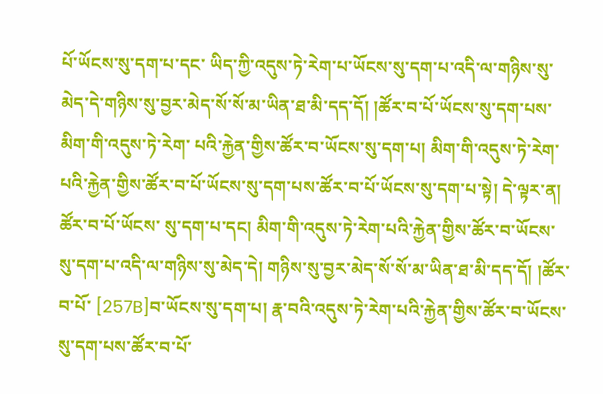པོ་ཡོངས་སུ་དག་པ་དང་ ཡིད་ཀྱི་འདུས་ཏེ་རེག་པ་ཡོངས་སུ་དག་པ་འདི་ལ་གཉིས་སུ་མེད་དེ་གཉིས་སུ་བྱར་མེད་སོ་སོ་མ་ཡིན་ཐ་མི་དད་དོ། །ཚོར་བ་པོ་ཡོངས་སུ་དག་པས་མིག་གི་འདུས་ཏེ་རེག་ པའི་རྐྱེན་གྱིས་ཚོར་བ་ཡོངས་སུ་དག་པ། མིག་གི་འདུས་ཏེ་རེག་པའི་རྐྱེན་གྱིས་ཚོར་བ་པོ་ཡོངས་སུ་དག་པས་ཚོར་བ་པོ་ཡོངས་སུ་དག་པ་སྟེ། དེ་ལྟར་ན། ཚོར་བ་པོ་ཡོངས་ སུ་དག་པ་དང། མིག་གི་འདུས་ཏེ་རེག་པའི་རྐྱེན་གྱིས་ཚོར་བ་ཡོངས་སུ་དག་པ་འདི་ལ་གཉིས་སུ་མེད་དེ། གཉིས་སུ་བྱར་མེད་སོ་སོ་མ་ཡིན་ཐ་མི་དད་དོ། །ཚོར་བ་པོ་ [257B]བ་ཡོངས་སུ་དག་པ། རྣ་བའི་འདུས་ཏེ་རེག་པའི་རྐྱེན་གྱིས་ཚོར་བ་ཡོངས་སུ་དག་པས་ཚོར་བ་པོ་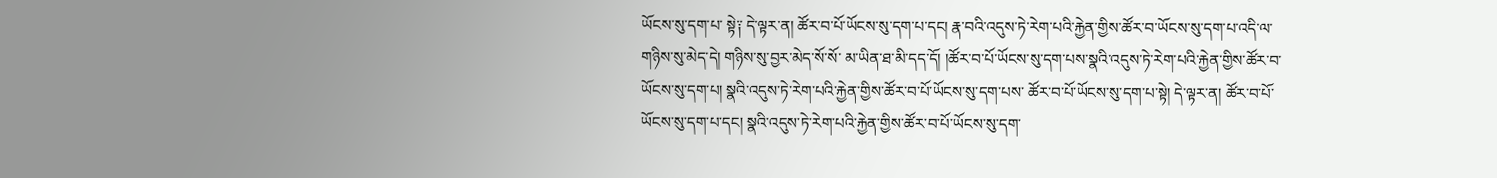ཡོངས་སུ་དག་པ་ སྟེ༑ དེ་ལྟར་ན། ཚོར་བ་པོ་ཡོངས་སུ་དག་པ་དང། རྣ་བའི་འདུས་ཏེ་རེག་པའི་རྐྱེན་གྱིས་ཚོར་བ་ཡོངས་སུ་དག་པ་འདི་ལ་གཉིས་སུ་མེད་དེ། གཉིས་སུ་བྱར་མེད་སོ་སོ་ མ་ཡིན་ཐ་མི་དད་དོ། །ཚོར་བ་པོ་ཡོངས་སུ་དག་པས་སྣའི་འདུས་ཏེ་རེག་པའི་རྐྱེན་གྱིས་ཚོར་བ་ཡོངས་སུ་དག་པ། སྣའི་འདུས་ཏེ་རེག་པའི་རྐྱེན་གྱིས་ཚོར་བ་པོ་ཡོངས་སུ་དག་པས་ ཚོར་བ་པོ་ཡོངས་སུ་དག་པ་སྟེ། དེ་ལྟར་ན། ཚོར་བ་པོ་ཡོངས་སུ་དག་པ་དང། སྣའི་འདུས་ཏེ་རེག་པའི་རྐྱེན་གྱིས་ཚོར་བ་པོ་ཡོངས་སུ་དག་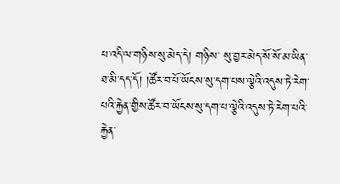པ་འདི་ལ་གཉིས་སུ་མེད་དེ། གཉིས་ སུ་བྱར་མེད་སོ་སོ་མ་ཡིན་ཐ་མི་དད་དོ། །ཚོར་བ་པོ་ཡོངས་སུ་དག་པས་ལྕེའི་འདུས་ཏེ་རེག་པའི་རྐྱེན་གྱིས་ཚོར་བ་ཡོངས་སུ་དག་པ་ལྕེའི་འདུས་ཏེ་རེག་པའི་རྐྱེན་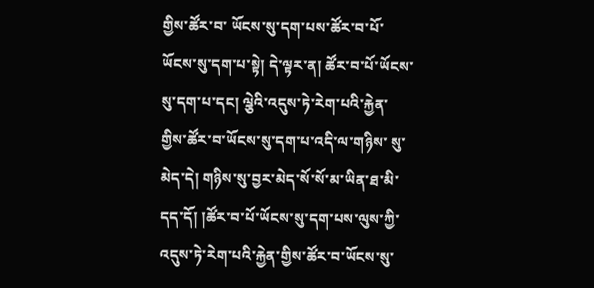གྱིས་ཚོར་བ་ ཡོངས་སུ་དག་པས་ཚོར་བ་པོ་ཡོངས་སུ་དག་པ་སྟེ། དེ་ལྟར་ན། ཚོར་བ་པོ་ཡོངས་སུ་དག་པ་དང། ལྕེའི་འདུས་ཏེ་རེག་པའི་རྐྱེན་གྱིས་ཚོར་བ་ཡོངས་སུ་དག་པ་འདི་ལ་གཉིས་ སུ་མེད་དེ། གཉིས་སུ་བྱར་མེད་སོ་སོ་མ་ཡིན་ཐ་མི་དད་དོ། །ཚོར་བ་པོ་ཡོངས་སུ་དག་པས་ལུས་ཀྱི་འདུས་ཏེ་རེག་པའི་རྐྱེན་གྱིས་ཚོར་བ་ཡོངས་སུ་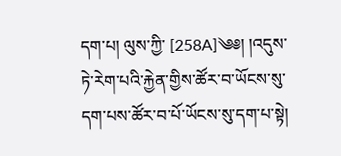དག་པ། ལུས་ཀྱི་ [258A]༄༅། །འདུས་ཏེ་རེག་པའི་རྐྱེན་གྱིས་ཚོར་བ་ཡོངས་སུ་དག་པས་ཚོར་བ་པོ་ཡོངས་སུ་དག་པ་སྟེ།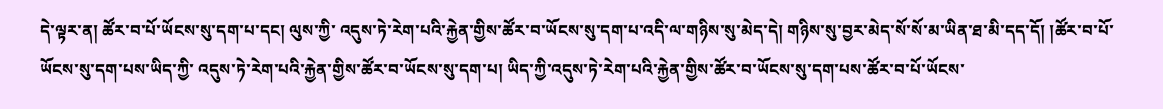དེ་ལྟར་ན། ཚོར་བ་པོ་ཡོངས་སུ་དག་པ་དང། ལུས་ཀྱི་ འདུས་ཏེ་རེག་པའི་རྐྱེན་གྱིས་ཚོར་བ་ཡོངས་སུ་དག་པ་འདི་ལ་གཉིས་སུ་མེད་དེ། གཉིས་སུ་བྱར་མེད་སོ་སོ་མ་ཡིན་ཐ་མི་དད་དོ། །ཚོར་བ་པོ་ཡོངས་སུ་དག་པས་ཡིད་ཀྱི་ འདུས་ཏེ་རེག་པའི་རྐྱེན་གྱིས་ཚོར་བ་ཡོངས་སུ་དག་པ། ཡིད་ཀྱི་འདུས་ཏེ་རེག་པའི་རྐྱེན་གྱིས་ཚོར་བ་ཡོངས་སུ་དག་པས་ཚོར་བ་པོ་ཡོངས་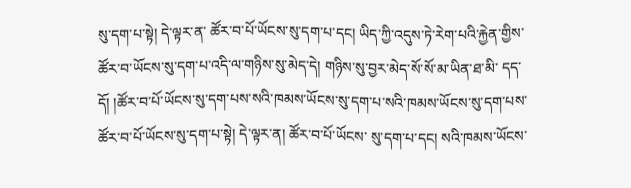སུ་དག་པ་སྟེ། དེ་ལྟར་ན་ ཚོར་བ་པོ་ཡོངས་སུ་དག་པ་དང། ཡིད་ཀྱི་འདུས་ཏེ་རེག་པའི་རྐྱེན་གྱིས་ཚོར་བ་ཡོངས་སུ་དག་པ་འདི་ལ་གཉིས་སུ་མེད་དེ། གཉིས་སུ་བྱར་མེད་སོ་སོ་མ་ཡིན་ཐ་མི་ དད་དོ། །ཚོར་བ་པོ་ཡོངས་སུ་དག་པས་སའི་ཁམས་ཡོངས་སུ་དག་པ་སའི་ཁམས་ཡོངས་སུ་དག་པས་ཚོར་བ་པོ་ཡོངས་སུ་དག་པ་སྟེ། དེ་ལྟར་ན། ཚོར་བ་པོ་ཡོངས་ སུ་དག་པ་དང། སའི་ཁམས་ཡོངས་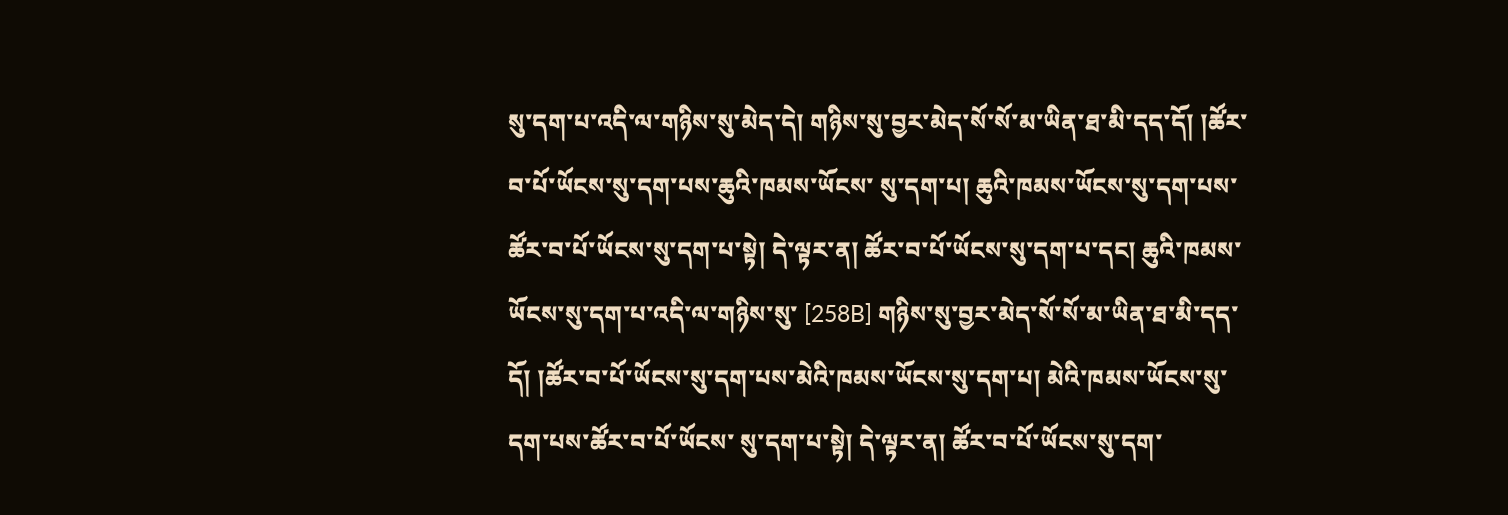སུ་དག་པ་འདི་ལ་གཉིས་སུ་མེད་དེ། གཉིས་སུ་བྱར་མེད་སོ་སོ་མ་ཡིན་ཐ་མི་དད་དོ། །ཚོར་བ་པོ་ཡོངས་སུ་དག་པས་ཆུའི་ཁམས་ཡོངས་ སུ་དག་པ། ཆུའི་ཁམས་ཡོངས་སུ་དག་པས་ཚོར་བ་པོ་ཡོངས་སུ་དག་པ་སྟེ། དེ་ལྟར་ན། ཚོར་བ་པོ་ཡོངས་སུ་དག་པ་དང། ཆུའི་ཁམས་ཡོངས་སུ་དག་པ་འདི་ལ་གཉིས་སུ་ [258B] གཉིས་སུ་བྱར་མེད་སོ་སོ་མ་ཡིན་ཐ་མི་དད་དོ། །ཚོར་བ་པོ་ཡོངས་སུ་དག་པས་མེའི་ཁམས་ཡོངས་སུ་དག་པ། མེའི་ཁམས་ཡོངས་སུ་དག་པས་ཚོར་བ་པོ་ཡོངས་ སུ་དག་པ་སྟེ། དེ་ལྟར་ན། ཚོར་བ་པོ་ཡོངས་སུ་དག་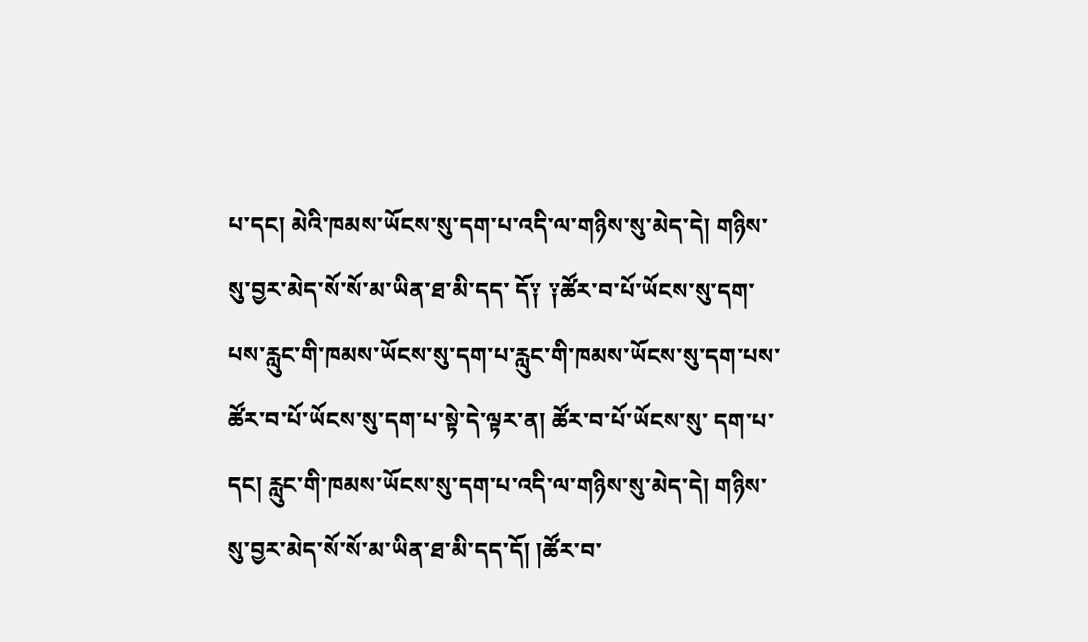པ་དང། མེའི་ཁམས་ཡོངས་སུ་དག་པ་འདི་ལ་གཉིས་སུ་མེད་དེ། གཉིས་སུ་བྱར་མེད་སོ་སོ་མ་ཡིན་ཐ་མི་དད་ དོ༑ ༑ཚོར་བ་པོ་ཡོངས་སུ་དག་པས་རླུང་གི་ཁམས་ཡོངས་སུ་དག་པ་རླུང་གི་ཁམས་ཡོངས་སུ་དག་པས་ཚོར་བ་པོ་ཡོངས་སུ་དག་པ་སྟེ་དེ་ལྟར་ན། ཚོར་བ་པོ་ཡོངས་སུ་ དག་པ་དང། རླུང་གི་ཁམས་ཡོངས་སུ་དག་པ་འདི་ལ་གཉིས་སུ་མེད་དེ། གཉིས་སུ་བྱར་མེད་སོ་སོ་མ་ཡིན་ཐ་མི་དད་དོ། །ཚོར་བ་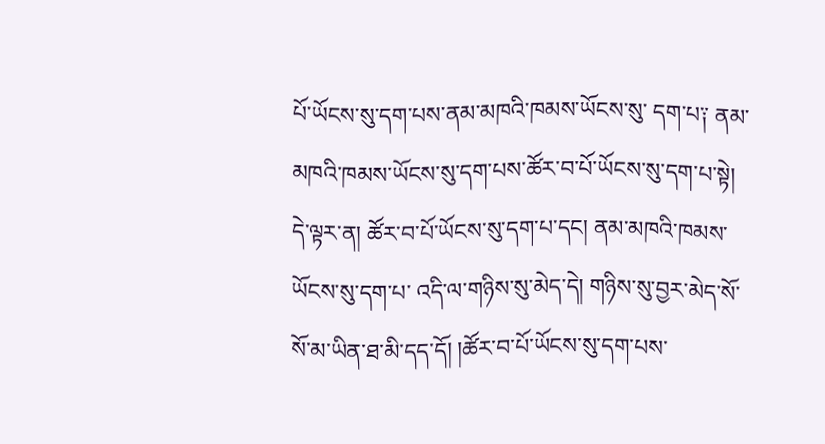པོ་ཡོངས་སུ་དག་པས་ནམ་མཁའི་ཁམས་ཡོངས་སུ་ དག་པ༑ ནམ་མཁའི་ཁམས་ཡོངས་སུ་དག་པས་ཚོར་བ་པོ་ཡོངས་སུ་དག་པ་སྟེ། དེ་ལྟར་ན། ཚོར་བ་པོ་ཡོངས་སུ་དག་པ་དང། ནམ་མཁའི་ཁམས་ཡོངས་སུ་དག་པ་ འདི་ལ་གཉིས་སུ་མེད་དེ། གཉིས་སུ་བྱར་མེད་སོ་སོ་མ་ཡིན་ཐ་མི་དད་དོ། །ཚོར་བ་པོ་ཡོངས་སུ་དག་པས་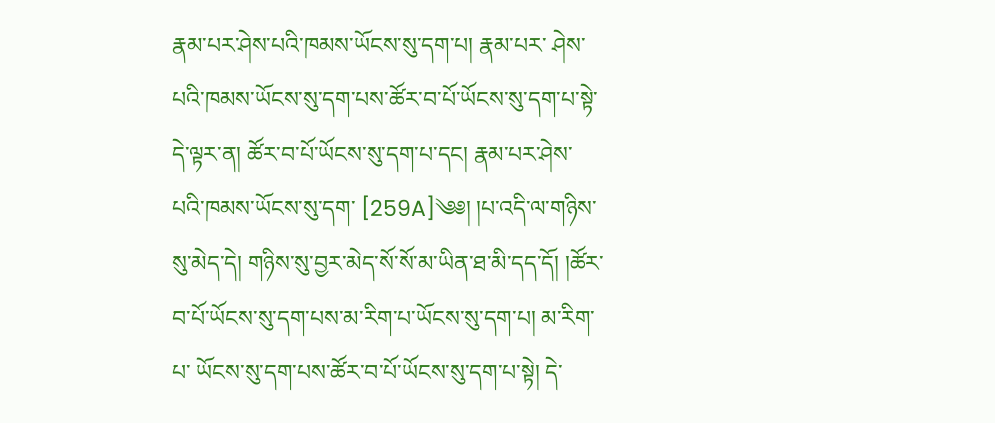རྣམ་པར་ཤེས་པའི་ཁམས་ཡོངས་སུ་དག་པ། རྣམ་པར་ ཤེས་པའི་ཁམས་ཡོངས་སུ་དག་པས་ཚོར་བ་པོ་ཡོངས་སུ་དག་པ་སྟེ་དེ་ལྟར་ན། ཚོར་བ་པོ་ཡོངས་སུ་དག་པ་དང། རྣམ་པར་ཤེས་པའི་ཁམས་ཡོངས་སུ་དག་ [259A]༄༅། །པ་འདི་ལ་གཉིས་སུ་མེད་དེ། གཉིས་སུ་བྱར་མེད་སོ་སོ་མ་ཡིན་ཐ་མི་དད་དོ། །ཚོར་བ་པོ་ཡོངས་སུ་དག་པས་མ་རིག་པ་ཡོངས་སུ་དག་པ། མ་རིག་པ་ ཡོངས་སུ་དག་པས་ཚོར་བ་པོ་ཡོངས་སུ་དག་པ་སྟེ། དེ་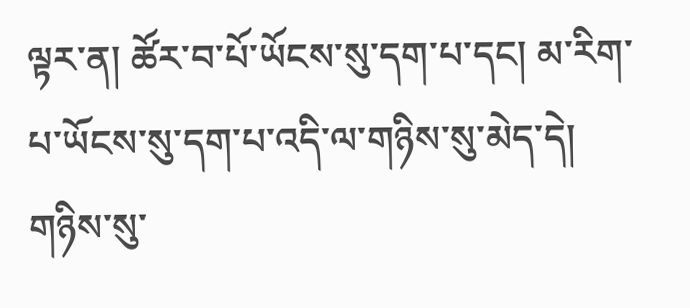ལྟར་ན། ཚོར་བ་པོ་ཡོངས་སུ་དག་པ་དང། མ་རིག་པ་ཡོངས་སུ་དག་པ་འདི་ལ་གཉིས་སུ་མེད་དེ། གཉིས་སུ་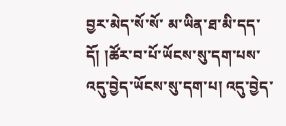བྱར་མེད་སོ་སོ་ མ་ཡིན་ཐ་མི་དད་དོ། །ཚོར་བ་པོ་ཡོངས་སུ་དག་པས་འདུ་བྱེད་ཡོངས་སུ་དག་པ། འདུ་བྱེད་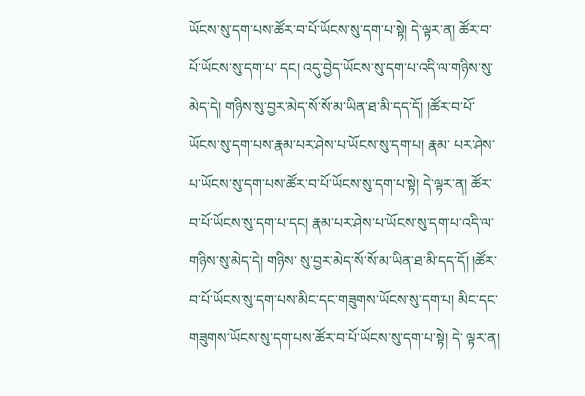ཡོངས་སུ་དག་པས་ཚོར་བ་པོ་ཡོངས་སུ་དག་པ་སྟེ། དེ་ལྟར་ན། ཚོར་བ་པོ་ཡོངས་སུ་དག་པ་ དང། འདུ་བྱེད་ཡོངས་སུ་དག་པ་འདི་ལ་གཉིས་སུ་མེད་དེ། གཉིས་སུ་བྱར་མེད་སོ་སོ་མ་ཡིན་ཐ་མི་དད་དོ། །ཚོར་བ་པོ་ཡོངས་སུ་དག་པས་རྣམ་པར་ཤེས་པ་ཡོངས་སུ་དག་པ། རྣམ་ པར་ཤེས་པ་ཡོངས་སུ་དག་པས་ཚོར་བ་པོ་ཡོངས་སུ་དག་པ་སྟེ། དེ་ལྟར་ན། ཚོར་བ་པོ་ཡོངས་སུ་དག་པ་དང། རྣམ་པར་ཤེས་པ་ཡོངས་སུ་དག་པ་འདི་ལ་གཉིས་སུ་མེད་དེ། གཉིས་ སུ་བྱར་མེད་སོ་སོ་མ་ཡིན་ཐ་མི་དད་དོ། །ཚོར་བ་པོ་ཡོངས་སུ་དག་པས་མིང་དང་གཟུགས་ཡོངས་སུ་དག་པ། མིང་དང་གཟུགས་ཡོངས་སུ་དག་པས་ཚོར་བ་པོ་ཡོངས་སུ་དག་པ་སྟེ། དེ་ ལྟར་ན།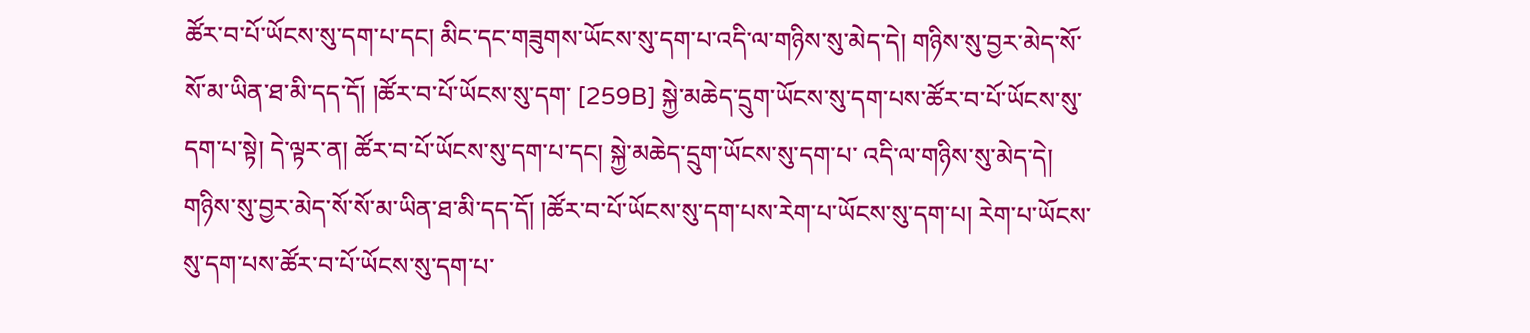ཚོར་བ་པོ་ཡོངས་སུ་དག་པ་དང། མིང་དང་གཟུགས་ཡོངས་སུ་དག་པ་འདི་ལ་གཉིས་སུ་མེད་དེ། གཉིས་སུ་བྱར་མེད་སོ་སོ་མ་ཡིན་ཐ་མི་དད་དོ། །ཚོར་བ་པོ་ཡོངས་སུ་དག་ [259B] སྐྱེ་མཆེད་དྲུག་ཡོངས་སུ་དག་པས་ཚོར་བ་པོ་ཡོངས་སུ་དག་པ་སྟེ། དེ་ལྟར་ན། ཚོར་བ་པོ་ཡོངས་སུ་དག་པ་དང། སྐྱེ་མཆེད་དྲུག་ཡོངས་སུ་དག་པ་ འདི་ལ་གཉིས་སུ་མེད་དེ། གཉིས་སུ་བྱར་མེད་སོ་སོ་མ་ཡིན་ཐ་མི་དད་དོ། །ཚོར་བ་པོ་ཡོངས་སུ་དག་པས་རེག་པ་ཡོངས་སུ་དག་པ། རེག་པ་ཡོངས་སུ་དག་པས་ཚོར་བ་པོ་ཡོངས་སུ་དག་པ་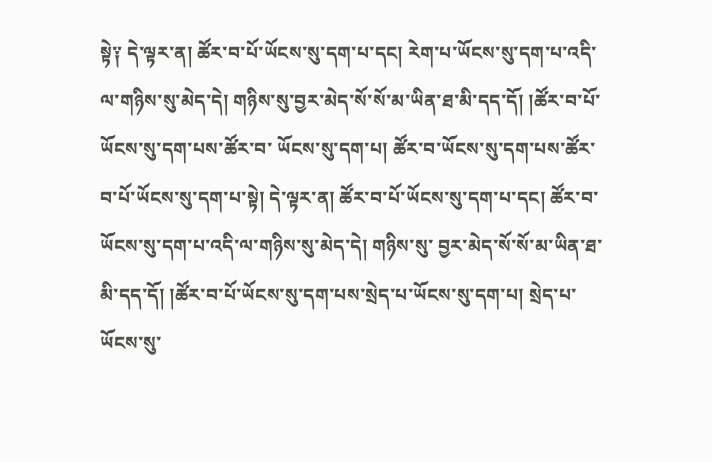སྟེ༑ དེ་ལྟར་ན། ཚོར་བ་པོ་ཡོངས་སུ་དག་པ་དང། རེག་པ་ཡོངས་སུ་དག་པ་འདི་ལ་གཉིས་སུ་མེད་དེ། གཉིས་སུ་བྱར་མེད་སོ་སོ་མ་ཡིན་ཐ་མི་དད་དོ། །ཚོར་བ་པོ་ཡོངས་སུ་དག་པས་ཚོར་བ་ ཡོངས་སུ་དག་པ། ཚོར་བ་ཡོངས་སུ་དག་པས་ཚོར་བ་པོ་ཡོངས་སུ་དག་པ་སྟེ། དེ་ལྟར་ན། ཚོར་བ་པོ་ཡོངས་སུ་དག་པ་དང། ཚོར་བ་ཡོངས་སུ་དག་པ་འདི་ལ་གཉིས་སུ་མེད་དེ། གཉིས་སུ་ བྱར་མེད་སོ་སོ་མ་ཡིན་ཐ་མི་དད་དོ། །ཚོར་བ་པོ་ཡོངས་སུ་དག་པས་སྲེད་པ་ཡོངས་སུ་དག་པ། སྲེད་པ་ཡོངས་སུ་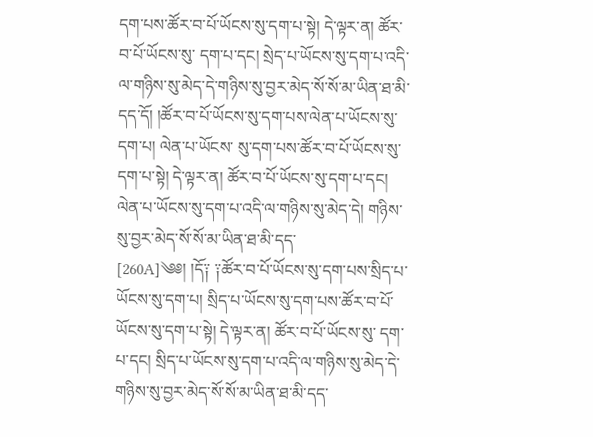དག་པས་ཚོར་བ་པོ་ཡོངས་སུ་དག་པ་སྟེ། དེ་ལྟར་ན། ཚོར་བ་པོ་ཡོངས་སུ་ དག་པ་དང། སྲེད་པ་ཡོངས་སུ་དག་པ་འདི་ལ་གཉིས་སུ་མེད་དེ་གཉིས་སུ་བྱར་མེད་སོ་སོ་མ་ཡིན་ཐ་མི་དད་དོ། །ཚོར་བ་པོ་ཡོངས་སུ་དག་པས་ལེན་པ་ཡོངས་སུ་དག་པ། ལེན་པ་ཡོངས་ སུ་དག་པས་ཚོར་བ་པོ་ཡོངས་སུ་དག་པ་སྟེ། དེ་ལྟར་ན། ཚོར་བ་པོ་ཡོངས་སུ་དག་པ་དང། ལེན་པ་ཡོངས་སུ་དག་པ་འདི་ལ་གཉིས་སུ་མེད་དེ། གཉིས་སུ་བྱར་མེད་སོ་སོ་མ་ཡིན་ཐ་མི་དད་ [260A]༄༅། །དོ༑ ༑ཚོར་བ་པོ་ཡོངས་སུ་དག་པས་སྲིད་པ་ཡོངས་སུ་དག་པ། སྲིད་པ་ཡོངས་སུ་དག་པས་ཚོར་བ་པོ་ཡོངས་སུ་དག་པ་སྟེ། དེ་ལྟར་ན། ཚོར་བ་པོ་ཡོངས་སུ་ དག་པ་དང། སྲིད་པ་ཡོངས་སུ་དག་པ་འདི་ལ་གཉིས་སུ་མེད་དེ་གཉིས་སུ་བྱར་མེད་སོ་སོ་མ་ཡིན་ཐ་མི་དད་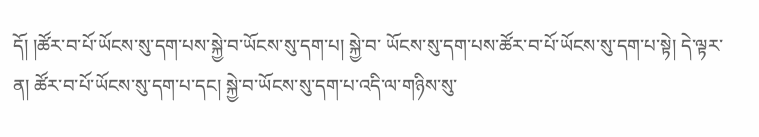དོ། །ཚོར་བ་པོ་ཡོངས་སུ་དག་པས་སྐྱེ་བ་ཡོངས་སུ་དག་པ། སྐྱེ་བ་ ཡོངས་སུ་དག་པས་ཚོར་བ་པོ་ཡོངས་སུ་དག་པ་སྟེ། དེ་ལྟར་ན། ཚོར་བ་པོ་ཡོངས་སུ་དག་པ་དང། སྐྱེ་བ་ཡོངས་སུ་དག་པ་འདི་ལ་གཉིས་སུ་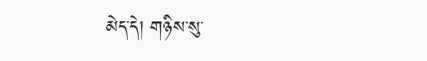མེད་དེ། གཉིས་སུ་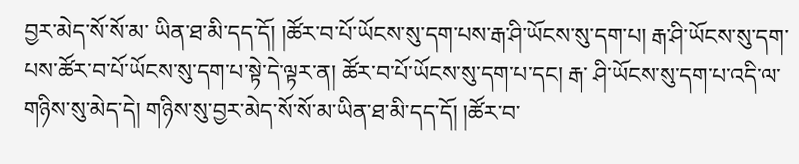བྱར་མེད་སོ་སོ་མ་ ཡིན་ཐ་མི་དད་དོ། །ཚོར་བ་པོ་ཡོངས་སུ་དག་པས་རྒ་ཤི་ཡོངས་སུ་དག་པ། རྒ་ཤི་ཡོངས་སུ་དག་པས་ཚོར་བ་པོ་ཡོངས་སུ་དག་པ་སྟེ་དེ་ལྟར་ན། ཚོར་བ་པོ་ཡོངས་སུ་དག་པ་དང། རྒ་ ཤི་ཡོངས་སུ་དག་པ་འདི་ལ་གཉིས་སུ་མེད་དེ། གཉིས་སུ་བྱར་མེད་སོ་སོ་མ་ཡིན་ཐ་མི་དད་དོ། །ཚོར་བ་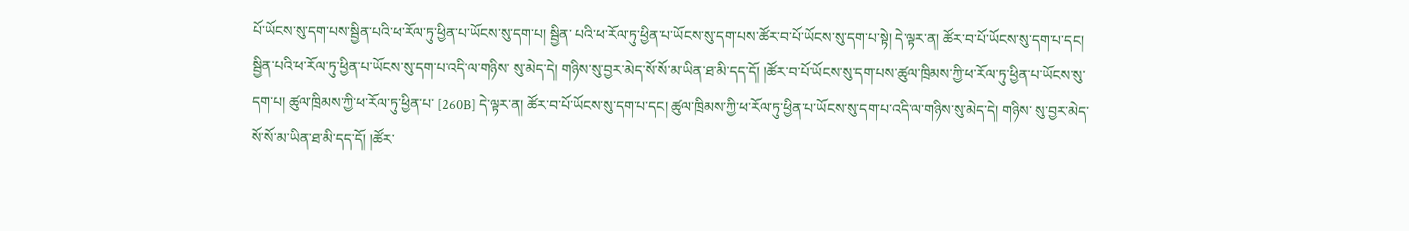པོ་ཡོངས་སུ་དག་པས་སྦྱིན་པའི་ཕ་རོལ་ཏུ་ཕྱིན་པ་ཡོངས་སུ་དག་པ། སྦྱིན་ པའི་ཕ་རོལ་ཏུ་ཕྱིན་པ་ཡོངས་སུ་དག་པས་ཚོར་བ་པོ་ཡོངས་སུ་དག་པ་སྟེ། དེ་ལྟར་ན། ཚོར་བ་པོ་ཡོངས་སུ་དག་པ་དང། སྦྱིན་པའི་ཕ་རོལ་ཏུ་ཕྱིན་པ་ཡོངས་སུ་དག་པ་འདི་ལ་གཉིས་ སུ་མེད་དེ། གཉིས་སུ་བྱར་མེད་སོ་སོ་མ་ཡིན་ཐ་མི་དད་དོ། །ཚོར་བ་པོ་ཡོངས་སུ་དག་པས་ཚུལ་ཁྲིམས་ཀྱི་ཕ་རོལ་ཏུ་ཕྱིན་པ་ཡོངས་སུ་དག་པ། ཚུལ་ཁྲིམས་ཀྱི་ཕ་རོལ་ཏུ་ཕྱིན་པ་ [260B] དེ་ལྟར་ན། ཚོར་བ་པོ་ཡོངས་སུ་དག་པ་དང། ཚུལ་ཁྲིམས་ཀྱི་ཕ་རོལ་ཏུ་ཕྱིན་པ་ཡོངས་སུ་དག་པ་འདི་ལ་གཉིས་སུ་མེད་དེ། གཉིས་ སུ་བྱར་མེད་སོ་སོ་མ་ཡིན་ཐ་མི་དད་དོ། །ཚོར་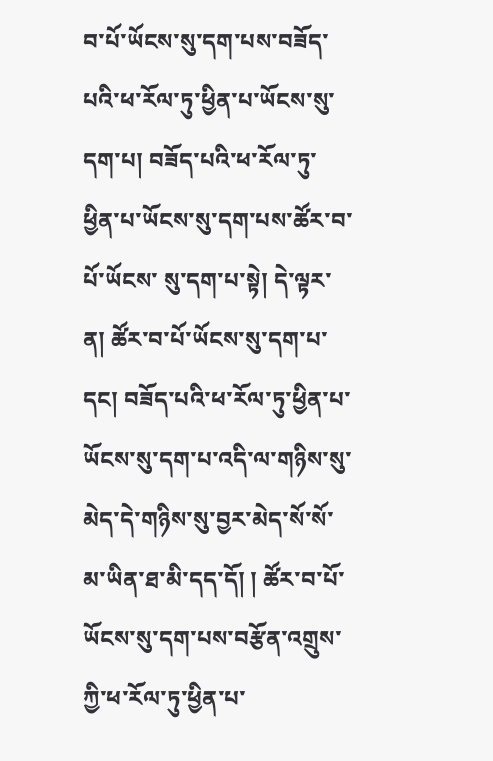བ་པོ་ཡོངས་སུ་དག་པས་བཟོད་པའི་ཕ་རོལ་ཏུ་ཕྱིན་པ་ཡོངས་སུ་དག་པ། བཟོད་པའི་ཕ་རོལ་ཏུ་ཕྱིན་པ་ཡོངས་སུ་དག་པས་ཚོར་བ་པོ་ཡོངས་ སུ་དག་པ་སྟེ། དེ་ལྟར་ན། ཚོར་བ་པོ་ཡོངས་སུ་དག་པ་དང། བཟོད་པའི་ཕ་རོལ་ཏུ་ཕྱིན་པ་ཡོངས་སུ་དག་པ་འདི་ལ་གཉིས་སུ་མེད་དེ་གཉིས་སུ་བྱར་མེད་སོ་སོ་མ་ཡིན་ཐ་མི་དད་དོ། ། ཚོར་བ་པོ་ཡོངས་སུ་དག་པས་བརྩོན་འགྲུས་ཀྱི་ཕ་རོལ་ཏུ་ཕྱིན་པ་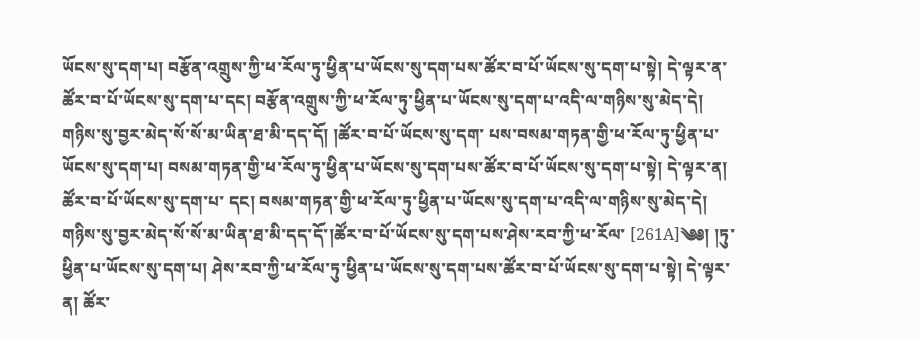ཡོངས་སུ་དག་པ། བརྩོན་འགྲུས་ཀྱི་ཕ་རོལ་ཏུ་ཕྱིན་པ་ཡོངས་སུ་དག་པས་ཚོར་བ་པོ་ཡོངས་སུ་དག་པ་སྟེ། དེ་ལྟར་ན་ ཚོར་བ་པོ་ཡོངས་སུ་དག་པ་དང། བརྩོན་འགྲུས་ཀྱི་ཕ་རོལ་ཏུ་ཕྱིན་པ་ཡོངས་སུ་དག་པ་འདི་ལ་གཉིས་སུ་མེད་དེ། གཉིས་སུ་བྱར་མེད་སོ་སོ་མ་ཡིན་ཐ་མི་དད་དོ། །ཚོར་བ་པོ་ཡོངས་སུ་དག་ པས་བསམ་གཏན་གྱི་ཕ་རོལ་ཏུ་ཕྱིན་པ་ཡོངས་སུ་དག་པ། བསམ་གཏན་གྱི་ཕ་རོལ་ཏུ་ཕྱིན་པ་ཡོངས་སུ་དག་པས་ཚོར་བ་པོ་ཡོངས་སུ་དག་པ་སྟེ། དེ་ལྟར་ན། ཚོར་བ་པོ་ཡོངས་སུ་དག་པ་ དང། བསམ་གཏན་གྱི་ཕ་རོལ་ཏུ་ཕྱིན་པ་ཡོངས་སུ་དག་པ་འདི་ལ་གཉིས་སུ་མེད་དེ། གཉིས་སུ་བྱར་མེད་སོ་སོ་མ་ཡིན་ཐ་མི་དད་དོ་།ཚོར་བ་པོ་ཡོངས་སུ་དག་པས་ཤེས་རབ་ཀྱི་ཕ་རོལ་ [261A]༄༅། །ཏུ་ཕྱིན་པ་ཡོངས་སུ་དག་པ། ཤེས་རབ་ཀྱི་ཕ་རོལ་ཏུ་ཕྱིན་པ་ཡོངས་སུ་དག་པས་ཚོར་བ་པོ་ཡོངས་སུ་དག་པ་སྟེ། དེ་ལྟར་ན། ཚོར་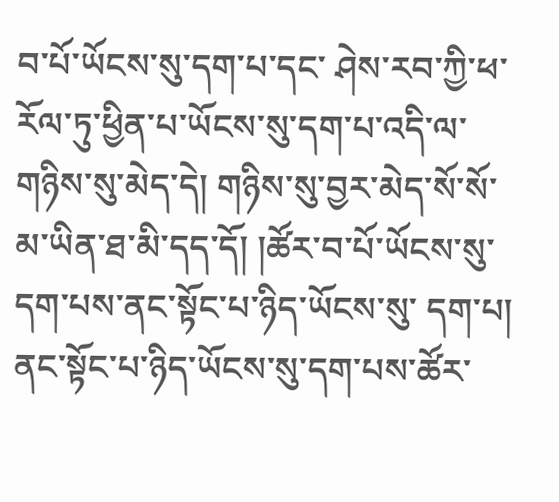བ་པོ་ཡོངས་སུ་དག་པ་དང་ ཤེས་རབ་ཀྱི་ཕ་རོལ་ཏུ་ཕྱིན་པ་ཡོངས་སུ་དག་པ་འདི་ལ་གཉིས་སུ་མེད་དེ། གཉིས་སུ་བྱར་མེད་སོ་སོ་མ་ཡིན་ཐ་མི་དད་དོ། །ཚོར་བ་པོ་ཡོངས་སུ་དག་པས་ནང་སྟོང་པ་ཉིད་ཡོངས་སུ་ དག་པ། ནང་སྟོང་པ་ཉིད་ཡོངས་སུ་དག་པས་ཚོར་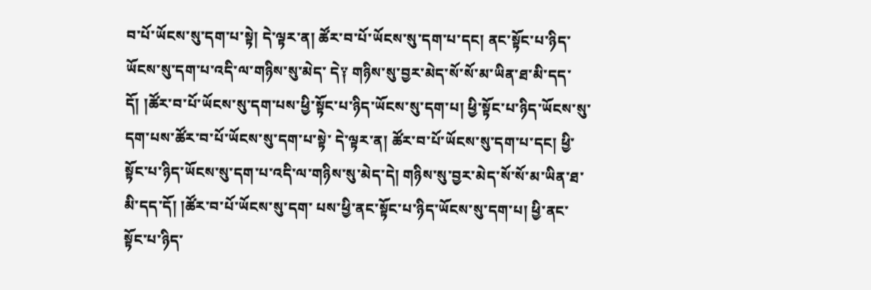བ་པོ་ཡོངས་སུ་དག་པ་སྟེ། དེ་ལྟར་ན། ཚོར་བ་པོ་ཡོངས་སུ་དག་པ་དང། ནང་སྟོང་པ་ཉིད་ཡོངས་སུ་དག་པ་འདི་ལ་གཉིས་སུ་མེད་ དེ༑ གཉིས་སུ་བྱར་མེད་སོ་སོ་མ་ཡིན་ཐ་མི་དད་དོ། །ཚོར་བ་པོ་ཡོངས་སུ་དག་པས་ཕྱི་སྟོང་པ་ཉིད་ཡོངས་སུ་དག་པ། ཕྱི་སྟོང་པ་ཉིད་ཡོངས་སུ་དག་པས་ཚོར་བ་པོ་ཡོངས་སུ་དག་པ་སྟེ་ དེ་ལྟར་ན། ཚོར་བ་པོ་ཡོངས་སུ་དག་པ་དང། ཕྱི་སྟོང་པ་ཉིད་ཡོངས་སུ་དག་པ་འདི་ལ་གཉིས་སུ་མེད་དེ། གཉིས་སུ་བྱར་མེད་སོ་སོ་མ་ཡིན་ཐ་མི་དད་དོ། །ཚོར་བ་པོ་ཡོངས་སུ་དག་ པས་ཕྱི་ནང་སྟོང་པ་ཉིད་ཡོངས་སུ་དག་པ། ཕྱི་ནང་སྟོང་པ་ཉིད་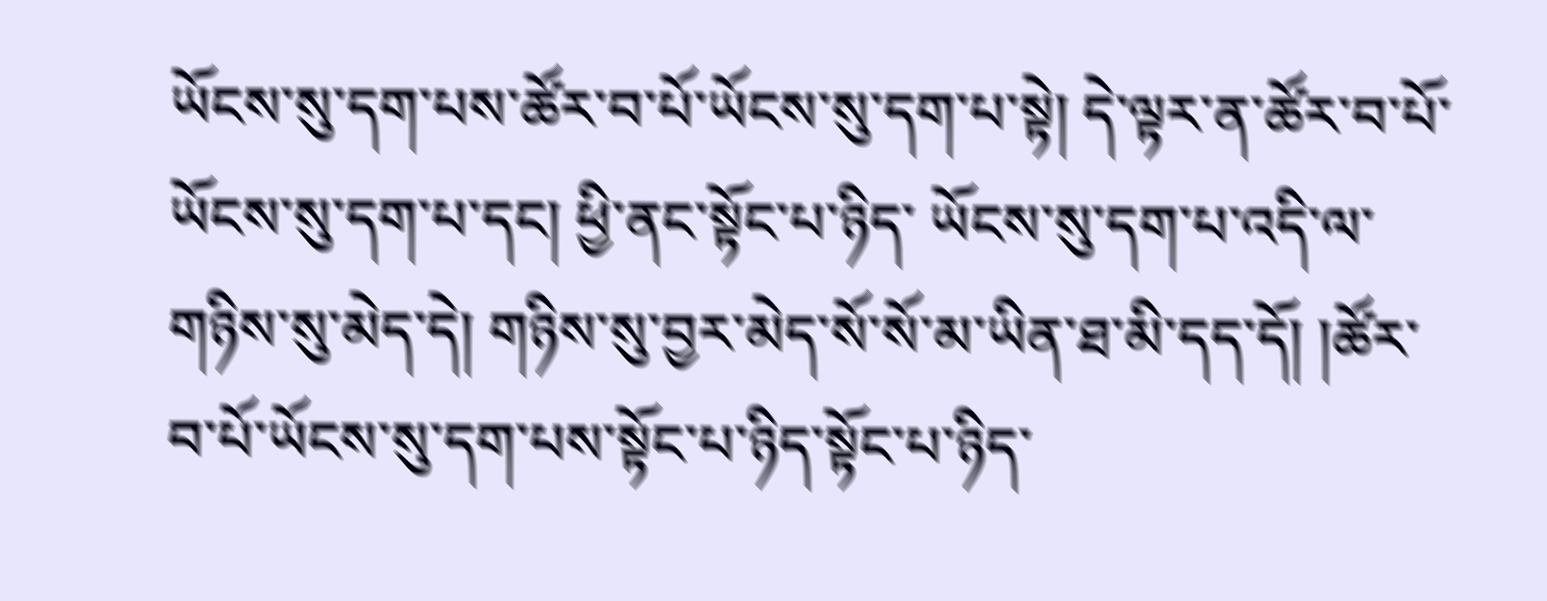ཡོངས་སུ་དག་པས་ཚོར་བ་པོ་ཡོངས་སུ་དག་པ་སྟེ། དེ་ལྟར་ན་ཚོར་བ་པོ་ཡོངས་སུ་དག་པ་དང། ཕྱི་ནང་སྟོང་པ་ཉིད་ ཡོངས་སུ་དག་པ་འདི་ལ་གཉིས་སུ་མེད་དེ། གཉིས་སུ་བྱར་མེད་སོ་སོ་མ་ཡིན་ཐ་མི་དད་དོ། །ཚོར་བ་པོ་ཡོངས་སུ་དག་པས་སྟོང་པ་ཉིད་སྟོང་པ་ཉིད་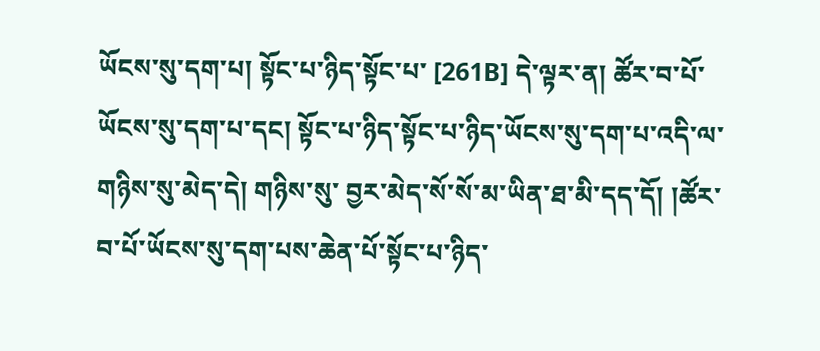ཡོངས་སུ་དག་པ། སྟོང་པ་ཉིད་སྟོང་པ་ [261B] དེ་ལྟར་ན། ཚོར་བ་པོ་ཡོངས་སུ་དག་པ་དང། སྟོང་པ་ཉིད་སྟོང་པ་ཉིད་ཡོངས་སུ་དག་པ་འདི་ལ་གཉིས་སུ་མེད་དེ། གཉིས་སུ་ བྱར་མེད་སོ་སོ་མ་ཡིན་ཐ་མི་དད་དོ། །ཚོར་བ་པོ་ཡོངས་སུ་དག་པས་ཆེན་པོ་སྟོང་པ་ཉིད་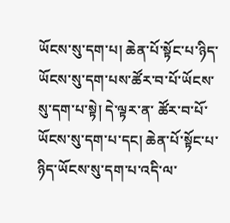ཡོངས་སུ་དག་པ། ཆེན་པོ་སྟོང་པ་ཉིད་ཡོངས་སུ་དག་པས་ཚོར་བ་པོ་ཡོངས་སུ་དག་པ་སྟེ། དེ་ལྟར་ན་ ཚོར་བ་པོ་ཡོངས་སུ་དག་པ་དང། ཆེན་པོ་སྟོང་པ་ཉིད་ཡོངས་སུ་དག་པ་འདི་ལ་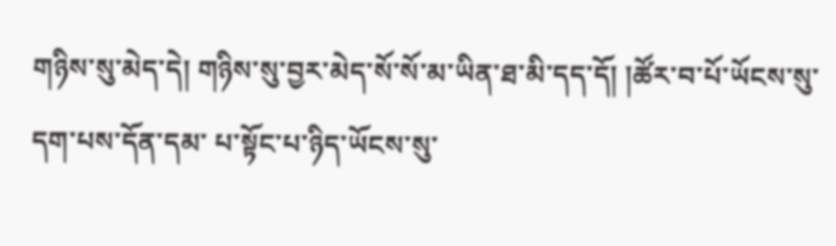གཉིས་སུ་མེད་དེ། གཉིས་སུ་བྱར་མེད་སོ་སོ་མ་ཡིན་ཐ་མི་དད་དོ། །ཚོར་བ་པོ་ཡོངས་སུ་དག་པས་དོན་དམ་ པ་སྟོང་པ་ཉིད་ཡོངས་སུ་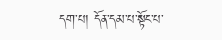དག་པ། དོན་དམ་པ་སྟོང་པ་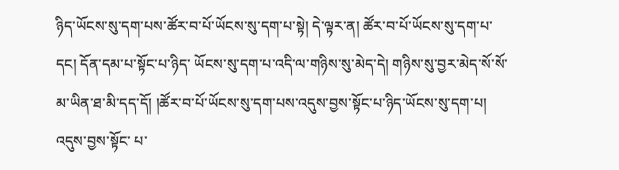ཉིད་ཡོངས་སུ་དག་པས་ཚོར་བ་པོ་ཡོངས་སུ་དག་པ་སྟེ། དེ་ལྟར་ན། ཚོར་བ་པོ་ཡོངས་སུ་དག་པ་དང། དོན་དམ་པ་སྟོང་པ་ཉིད་ ཡོངས་སུ་དག་པ་འདི་ལ་གཉིས་སུ་མེད་དེ། གཉིས་སུ་བྱར་མེད་སོ་སོ་མ་ཡིན་ཐ་མི་དད་དོ། །ཚོར་བ་པོ་ཡོངས་སུ་དག་པས་འདུས་བྱས་སྟོང་པ་ཉིད་ཡོངས་སུ་དག་པ། འདུས་བྱས་སྟོང་ པ་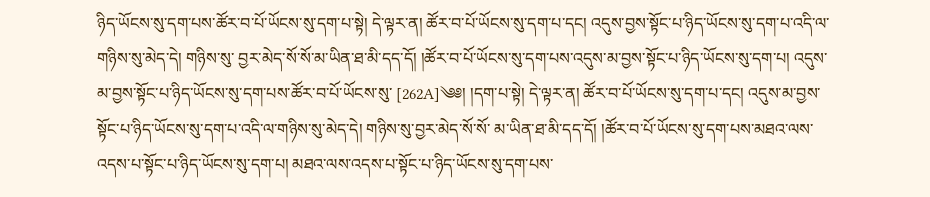ཉིད་ཡོངས་སུ་དག་པས་ཚོར་བ་པོ་ཡོངས་སུ་དག་པ་སྟེ། དེ་ལྟར་ན། ཚོར་བ་པོ་ཡོངས་སུ་དག་པ་དང། འདུས་བྱས་སྟོང་པ་ཉིད་ཡོངས་སུ་དག་པ་འདི་ལ་གཉིས་སུ་མེད་དེ། གཉིས་སུ་ བྱར་མེད་སོ་སོ་མ་ཡིན་ཐ་མི་དད་དོ། །ཚོར་བ་པོ་ཡོངས་སུ་དག་པས་འདུས་མ་བྱས་སྟོང་པ་ཉིད་ཡོངས་སུ་དག་པ། འདུས་མ་བྱས་སྟོང་པ་ཉིད་ཡོངས་སུ་དག་པས་ཚོར་བ་པོ་ཡོངས་སུ་ [262A]༄༅། །དག་པ་སྟེ། དེ་ལྟར་ན། ཚོར་བ་པོ་ཡོངས་སུ་དག་པ་དང། འདུས་མ་བྱས་སྟོང་པ་ཉིད་ཡོངས་སུ་དག་པ་འདི་ལ་གཉིས་སུ་མེད་དེ། གཉིས་སུ་བྱར་མེད་སོ་སོ་ མ་ཡིན་ཐ་མི་དད་དོ། །ཚོར་བ་པོ་ཡོངས་སུ་དག་པས་མཐའ་ལས་འདས་པ་སྟོང་པ་ཉིད་ཡོངས་སུ་དག་པ། མཐའ་ལས་འདས་པ་སྟོང་པ་ཉིད་ཡོངས་སུ་དག་པས་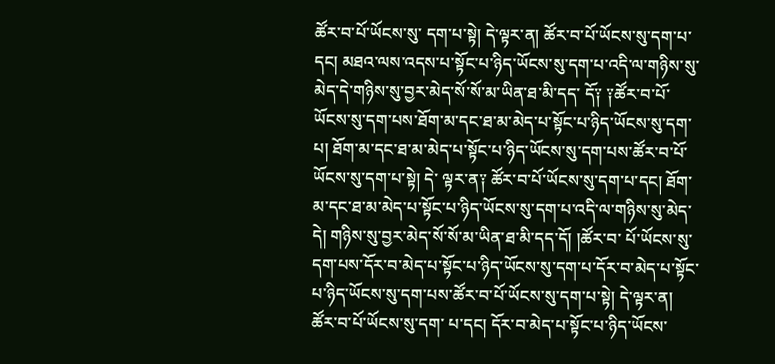ཚོར་བ་པོ་ཡོངས་སུ་ དག་པ་སྟེ། དེ་ལྟར་ན། ཚོར་བ་པོ་ཡོངས་སུ་དག་པ་དང། མཐའ་ལས་འདས་པ་སྟོང་པ་ཉིད་ཡོངས་སུ་དག་པ་འདི་ལ་གཉིས་སུ་མེད་དེ་གཉིས་སུ་བྱར་མེད་སོ་སོ་མ་ཡིན་ཐ་མི་དད་ དོ༑ ༑ཚོར་བ་པོ་ཡོངས་སུ་དག་པས་ཐོག་མ་དང་ཐ་མ་མེད་པ་སྟོང་པ་ཉིད་ཡོངས་སུ་དག་པ། ཐོག་མ་དང་ཐ་མ་མེད་པ་སྟོང་པ་ཉིད་ཡོངས་སུ་དག་པས་ཚོར་བ་པོ་ཡོངས་སུ་དག་པ་སྟེ། དེ་ ལྟར་ན༑ ཚོར་བ་པོ་ཡོངས་སུ་དག་པ་དང། ཐོག་མ་དང་ཐ་མ་མེད་པ་སྟོང་པ་ཉིད་ཡོངས་སུ་དག་པ་འདི་ལ་གཉིས་སུ་མེད་དེ། གཉིས་སུ་བྱར་མེད་སོ་སོ་མ་ཡིན་ཐ་མི་དད་དོ། །ཚོར་བ་ པོ་ཡོངས་སུ་དག་པས་དོར་བ་མེད་པ་སྟོང་པ་ཉིད་ཡོངས་སུ་དག་པ་དོར་བ་མེད་པ་སྟོང་པ་ཉིད་ཡོངས་སུ་དག་པས་ཚོར་བ་པོ་ཡོངས་སུ་དག་པ་སྟེ། དེ་ལྟར་ན། ཚོར་བ་པོ་ཡོངས་སུ་དག་ པ་དང། དོར་བ་མེད་པ་སྟོང་པ་ཉིད་ཡོངས་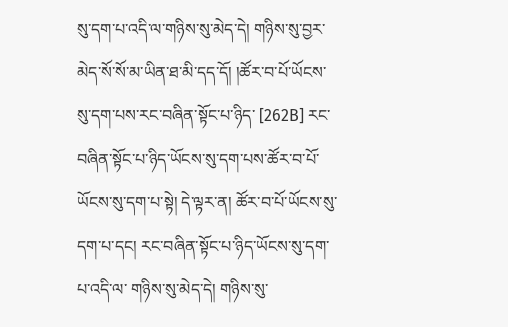སུ་དག་པ་འདི་ལ་གཉིས་སུ་མེད་དེ། གཉིས་སུ་བྱར་མེད་སོ་སོ་མ་ཡིན་ཐ་མི་དད་དོ། །ཚོར་བ་པོ་ཡོངས་སུ་དག་པས་རང་བཞིན་སྟོང་པ་ཉིད་ [262B] རང་བཞིན་སྟོང་པ་ཉིད་ཡོངས་སུ་དག་པས་ཚོར་བ་པོ་ཡོངས་སུ་དག་པ་སྟེ། དེ་ལྟར་ན། ཚོར་བ་པོ་ཡོངས་སུ་དག་པ་དང། རང་བཞིན་སྟོང་པ་ཉིད་ཡོངས་སུ་དག་པ་འདི་ལ་ གཉིས་སུ་མེད་དེ། གཉིས་སུ་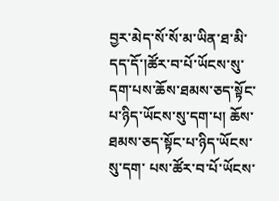བྱར་མེད་སོ་སོ་མ་ཡིན་ཐ་མི་དད་དོ་།ཚོར་བ་པོ་ཡོངས་སུ་དག་པས་ཆོས་ཐམས་ཅད་སྟོང་པ་ཉིད་ཡོངས་སུ་དག་པ། ཆོས་ཐམས་ཅད་སྟོང་པ་ཉིད་ཡོངས་སུ་དག་ པས་ཚོར་བ་པོ་ཡོངས་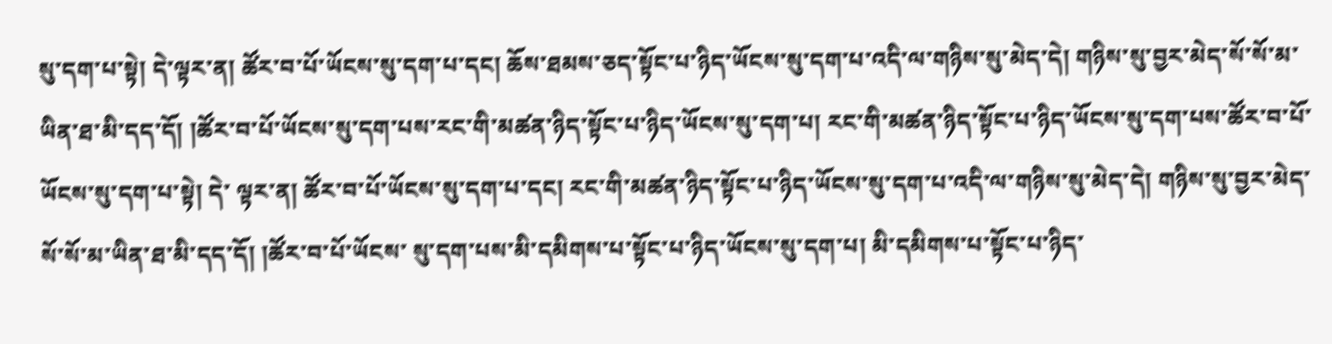སུ་དག་པ་སྟེ། དེ་ལྟར་ན། ཚོར་བ་པོ་ཡོངས་སུ་དག་པ་དང། ཆོས་ཐམས་ཅད་སྟོང་པ་ཉིད་ཡོངས་སུ་དག་པ་འདི་ལ་གཉིས་སུ་མེད་དེ། གཉིས་སུ་བྱར་མེད་སོ་སོ་མ་ ཡིན་ཐ་མི་དད་དོ། །ཚོར་བ་པོ་ཡོངས་སུ་དག་པས་རང་གི་མཚན་ཉིད་སྟོང་པ་ཉིད་ཡོངས་སུ་དག་པ། རང་གི་མཚན་ཉིད་སྟོང་པ་ཉིད་ཡོངས་སུ་དག་པས་ཚོར་བ་པོ་ཡོངས་སུ་དག་པ་སྟེ། དེ་ ལྟར་ན། ཚོར་བ་པོ་ཡོངས་སུ་དག་པ་དང། རང་གི་མཚན་ཉིད་སྟོང་པ་ཉིད་ཡོངས་སུ་དག་པ་འདི་ལ་གཉིས་སུ་མེད་དེ། གཉིས་སུ་བྱར་མེད་སོ་སོ་མ་ཡིན་ཐ་མི་དད་དོ། །ཚོར་བ་པོ་ཡོངས་ སུ་དག་པས་མི་དམིགས་པ་སྟོང་པ་ཉིད་ཡོངས་སུ་དག་པ། མི་དམིགས་པ་སྟོང་པ་ཉིད་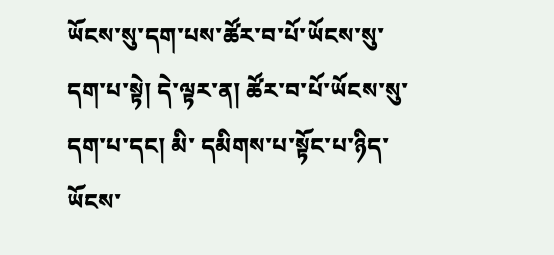ཡོངས་སུ་དག་པས་ཚོར་བ་པོ་ཡོངས་སུ་དག་པ་སྟེ། དེ་ལྟར་ན། ཚོར་བ་པོ་ཡོངས་སུ་དག་པ་དང། མི་ དམིགས་པ་སྟོང་པ་ཉིད་ཡོངས་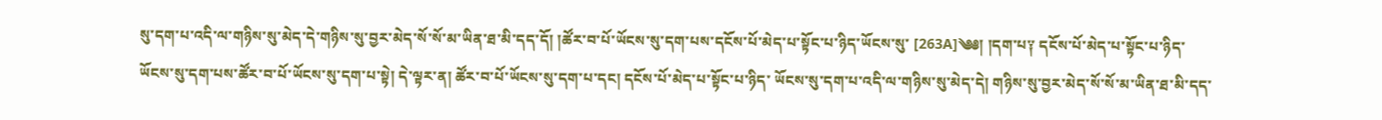སུ་དག་པ་འདི་ལ་གཉིས་སུ་མེད་དེ་གཉིས་སུ་བྱར་མེད་སོ་སོ་མ་ཡིན་ཐ་མི་དད་དོ། །ཚོར་བ་པོ་ཡོངས་སུ་དག་པས་དངོས་པོ་མེད་པ་སྟོང་པ་ཉིད་ཡོངས་སུ་ [263A]༄༅། །དག་པ༑ དངོས་པོ་མེད་པ་སྟོང་པ་ཉིད་ཡོངས་སུ་དག་པས་ཚོར་བ་པོ་ཡོངས་སུ་དག་པ་སྟེ། དེ་ལྟར་ན། ཚོར་བ་པོ་ཡོངས་སུ་དག་པ་དང། དངོས་པོ་མེད་པ་སྟོང་པ་ཉིད་ ཡོངས་སུ་དག་པ་འདི་ལ་གཉིས་སུ་མེད་དེ། གཉིས་སུ་བྱར་མེད་སོ་སོ་མ་ཡིན་ཐ་མི་དད་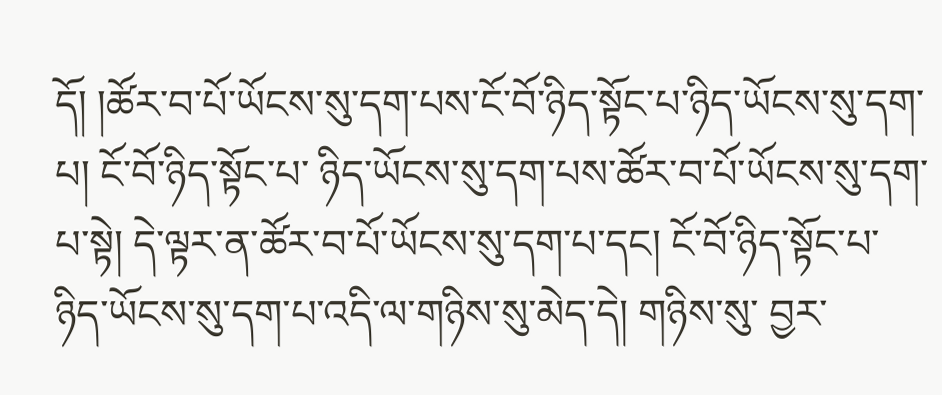དོ། །ཚོར་བ་པོ་ཡོངས་སུ་དག་པས་ངོ་བོ་ཉིད་སྟོང་པ་ཉིད་ཡོངས་སུ་དག་པ། ངོ་བོ་ཉིད་སྟོང་པ་ ཉིད་ཡོངས་སུ་དག་པས་ཚོར་བ་པོ་ཡོངས་སུ་དག་པ་སྟེ། དེ་ལྟར་ན་ཚོར་བ་པོ་ཡོངས་སུ་དག་པ་དང། ངོ་བོ་ཉིད་སྟོང་པ་ཉིད་ཡོངས་སུ་དག་པ་འདི་ལ་གཉིས་སུ་མེད་དེ། གཉིས་སུ་ བྱར་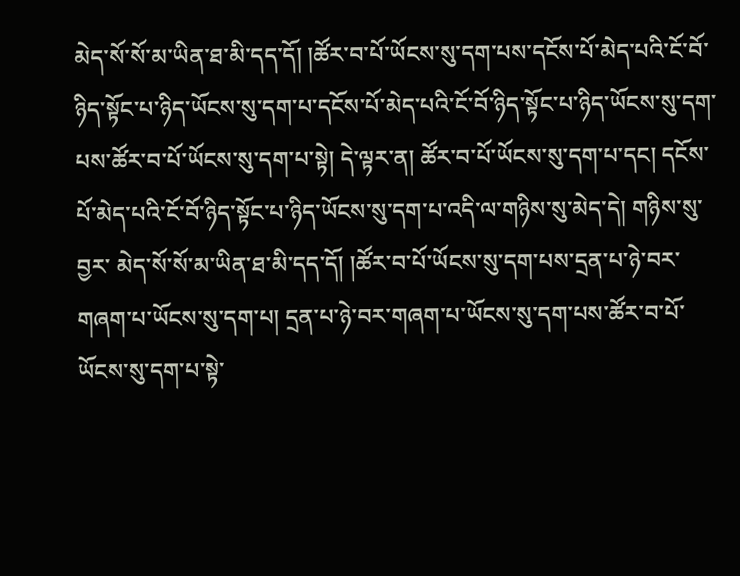མེད་སོ་སོ་མ་ཡིན་ཐ་མི་དད་དོ། །ཚོར་བ་པོ་ཡོངས་སུ་དག་པས་དངོས་པོ་མེད་པའི་ངོ་བོ་ཉིད་སྟོང་པ་ཉིད་ཡོངས་སུ་དག་པ་དངོས་པོ་མེད་པའི་ངོ་བོ་ཉིད་སྟོང་པ་ཉིད་ཡོངས་སུ་དག་ པས་ཚོར་བ་པོ་ཡོངས་སུ་དག་པ་སྟེ། དེ་ལྟར་ན། ཚོར་བ་པོ་ཡོངས་སུ་དག་པ་དང། དངོས་པོ་མེད་པའི་ངོ་བོ་ཉིད་སྟོང་པ་ཉིད་ཡོངས་སུ་དག་པ་འདི་ལ་གཉིས་སུ་མེད་དེ། གཉིས་སུ་བྱར་ མེད་སོ་སོ་མ་ཡིན་ཐ་མི་དད་དོ། །ཚོར་བ་པོ་ཡོངས་སུ་དག་པས་དྲན་པ་ཉེ་བར་གཞག་པ་ཡོངས་སུ་དག་པ། དྲན་པ་ཉེ་བར་གཞག་པ་ཡོངས་སུ་དག་པས་ཚོར་བ་པོ་ཡོངས་སུ་དག་པ་སྟེ་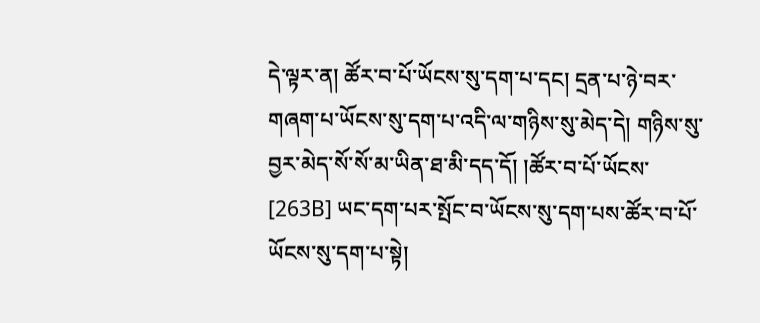དེ་ལྟར་ན། ཚོར་བ་པོ་ཡོངས་སུ་དག་པ་དང། དྲན་པ་ཉེ་བར་གཞག་པ་ཡོངས་སུ་དག་པ་འདི་ལ་གཉིས་སུ་མེད་དེ། གཉིས་སུ་བྱར་མེད་སོ་སོ་མ་ཡིན་ཐ་མི་དད་དོ། །ཚོར་བ་པོ་ཡོངས་ [263B] ཡང་དག་པར་སྤོང་བ་ཡོངས་སུ་དག་པས་ཚོར་བ་པོ་ཡོངས་སུ་དག་པ་སྟེ།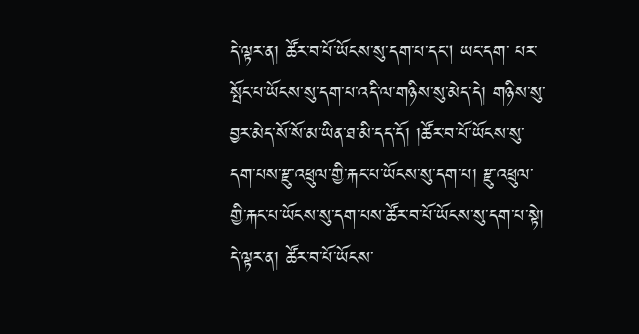དེ་ལྟར་ན། ཚོར་བ་པོ་ཡོངས་སུ་དག་པ་དང། ཡང་དག་ པར་སྤོང་པ་ཡོངས་སུ་དག་པ་འདི་ལ་གཉིས་སུ་མེད་དེ། གཉིས་སུ་བྱར་མེད་སོ་སོ་མ་ཡིན་ཐ་མི་དད་དོ། །ཚོར་བ་པོ་ཡོངས་སུ་དག་པས་རྫུ་འཕྲུལ་གྱི་རྐང་པ་ཡོངས་སུ་དག་པ། རྫུ་འཕྲུལ་ གྱི་རྐང་པ་ཡོངས་སུ་དག་པས་ཚོར་བ་པོ་ཡོངས་སུ་དག་པ་སྟེ། དེ་ལྟར་ན། ཚོར་བ་པོ་ཡོངས་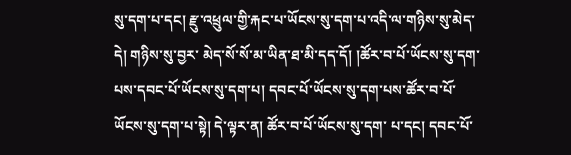སུ་དག་པ་དང། རྫུ་འཕྲུལ་གྱི་རྐང་པ་ཡོངས་སུ་དག་པ་འདི་ལ་གཉིས་སུ་མེད་དེ། གཉིས་སུ་བྱར་ མེད་སོ་སོ་མ་ཡིན་ཐ་མི་དད་དོ། །ཚོར་བ་པོ་ཡོངས་སུ་དག་པས་དབང་པོ་ཡོངས་སུ་དག་པ། དབང་པོ་ཡོངས་སུ་དག་པས་ཚོར་བ་པོ་ཡོངས་སུ་དག་པ་སྟེ། དེ་ལྟར་ན། ཚོར་བ་པོ་ཡོངས་སུ་དག་ པ་དང། དབང་པོ་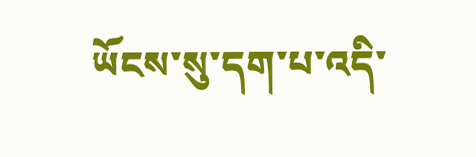ཡོངས་སུ་དག་པ་འདི་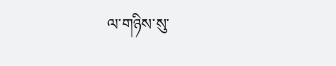ལ་གཉིས་སུ་